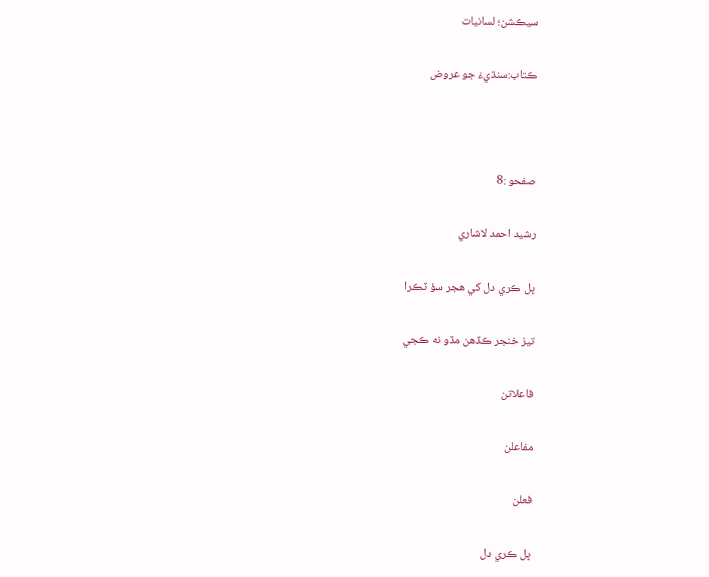سيڪشن؛ لسانيات

ڪتاب:سنڌيءَ جو عروض



صفحو :8

رشيد احمد لاشاري

ڀل ڪري دل کي هجر سؤ ٽڪرا

تيز خنجر ڪڏهن مڏو نه ڪجي

فاعلاتن

مفاعلن

فعلن

ڀل ڪري دل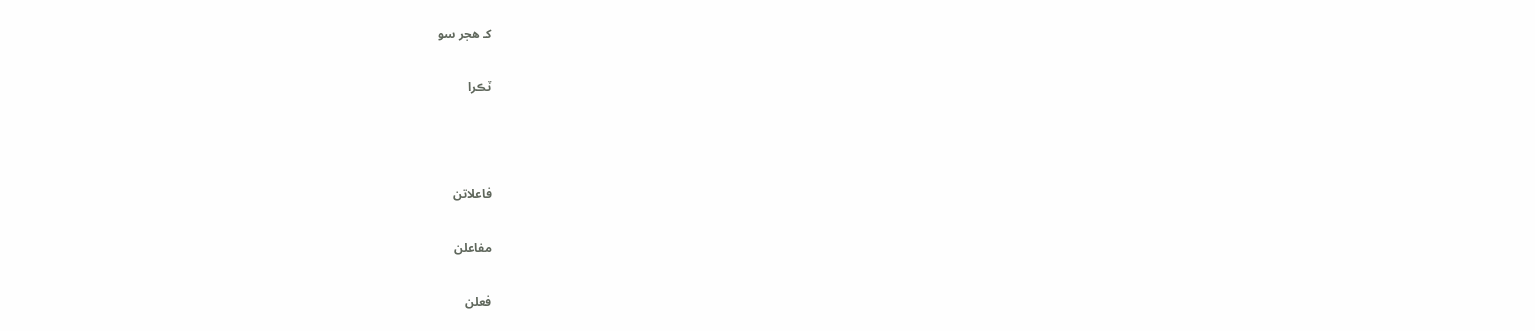کـ هجر سو

ٽڪرا



فاعلاتن

مفاعلن

فعلن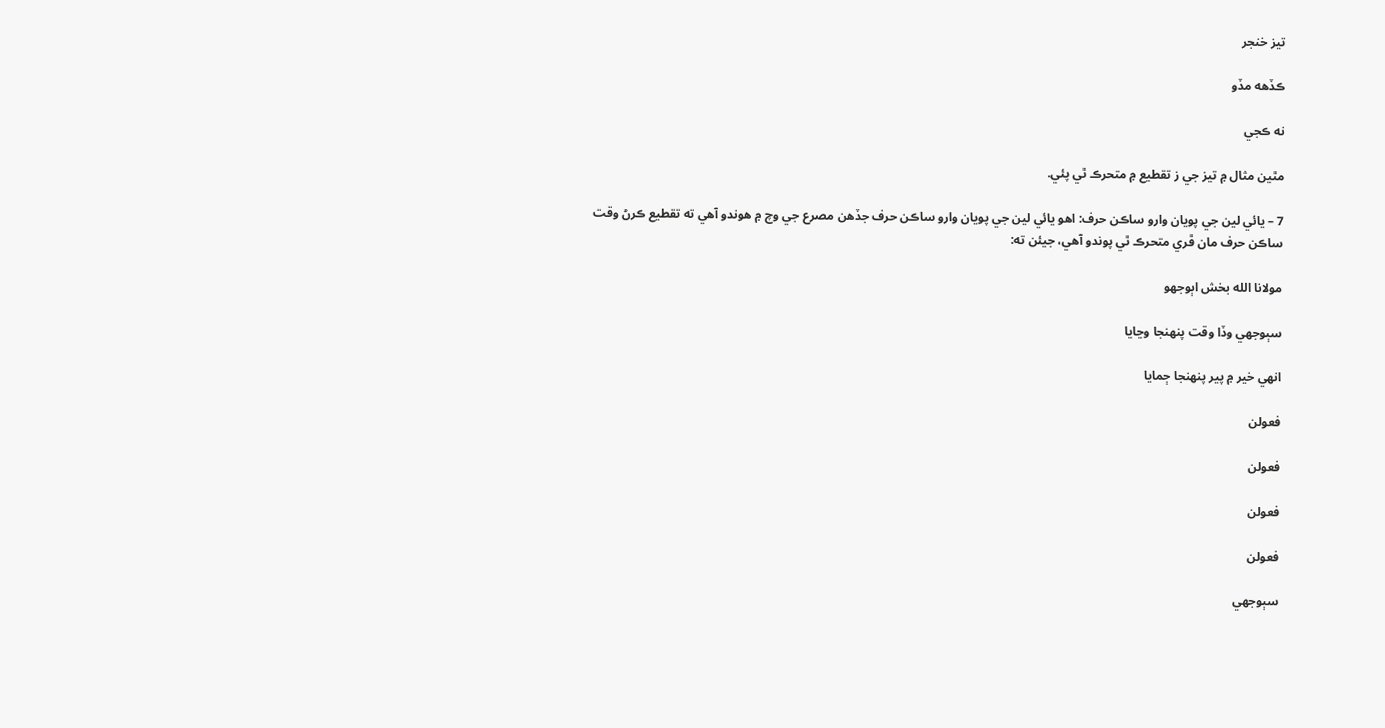تيز خنجر

ڪڏهه مڏو

نه ڪجي

مٿين مثال ۾ تيز جي ز تقطيع ۾ متحرڪ ٿي پئي.

7 – يائي لين جي پويان وارو ساڪن حرف: اهو يائي لين جي پويان وارو ساڪن حرف جڏهن مصرع جي وچ ۾ هوندو آهي ته تقطيع ڪرڻ وقت ساڪن حرف مان ڦري متحرڪ ٿي پوندو آهي، جيئن ته:

مولانا الله بخش اٻوجهو

سٻوجهي وڏا وقت پنهنجا وڃايا

انهي خير ۾ پير پنهنجا ڄمايا

فعولن

فعولن

فعولن

فعولن

سٻوجهي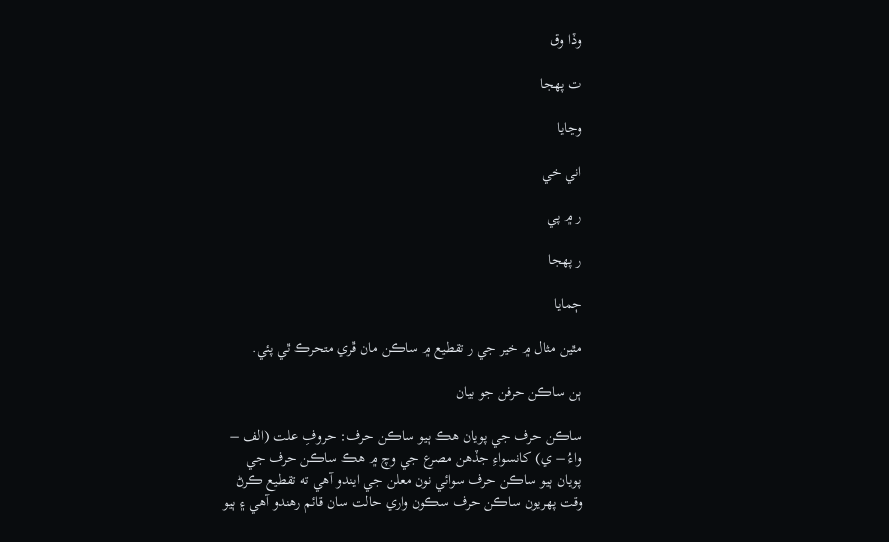وڏا وق

ت پهجا

وڃايا

اني خي

ر ۾ پي

ر پهجا

ڄمايا

مٿين مثال ۾ خير جي ر تقطيع ۾ ساڪن مان ڦري متحرڪ ٿي پئي.

ٻن ساڪن حرفن جو بيان

ساڪن حرف جي پويان هڪ ٻيو ساڪن حرف: حروفِ علت (الف – واءُ – ي) کانسواءِ جڏهن مصرع جي وچ ۾ هڪ ساڪن حرف جي پويان ٻيو ساڪن حرف سوائي نون معلن جي ايندو آهي ته تقطيع ڪرڻ وقت پهريون ساڪن حرف سڪون واري حالت سان قائم رهندو آهي ۽ ٻيو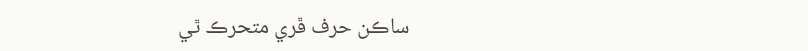ساڪن حرف ڦري متحرڪ ٿي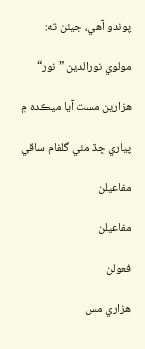پوندو آهي، جيئن ته:

مولوي نورالدين ”نور“

هزارين مست آيا ميڪده ۾

پياري ڇڏ مئي گلفام ساقي

مفاعيلن

مفاعيلن

فعولن

هزاري مس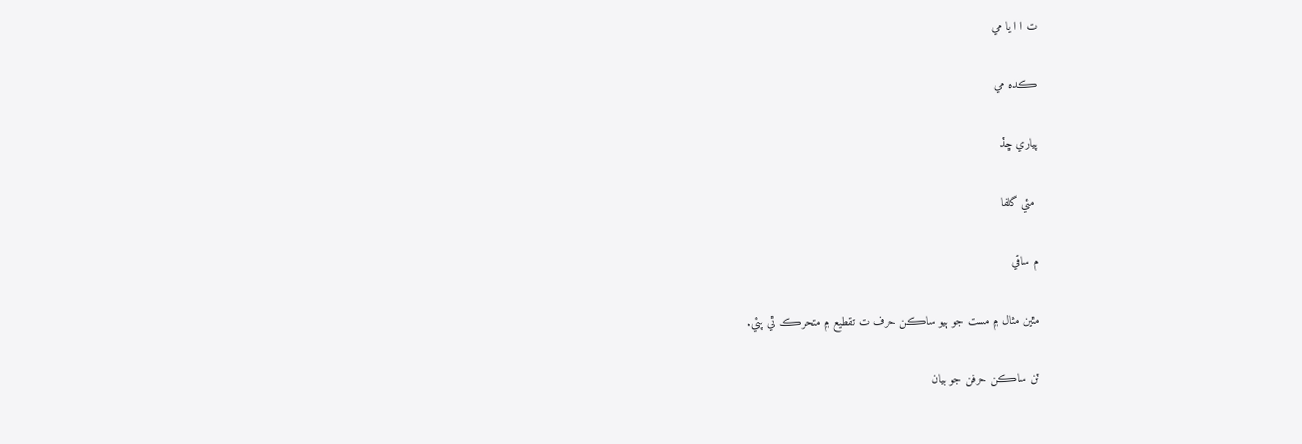ت ا ا يا مي

ڪده مي

پياري ڇڏ

 مئي گلفا

م ساقي

مٿين مثال ۾ مست جو ٻيو ساڪن حرف ت تقطيع ۾ متحرڪ ٿي پئي.

ٽن ساڪن حرفن جو بيان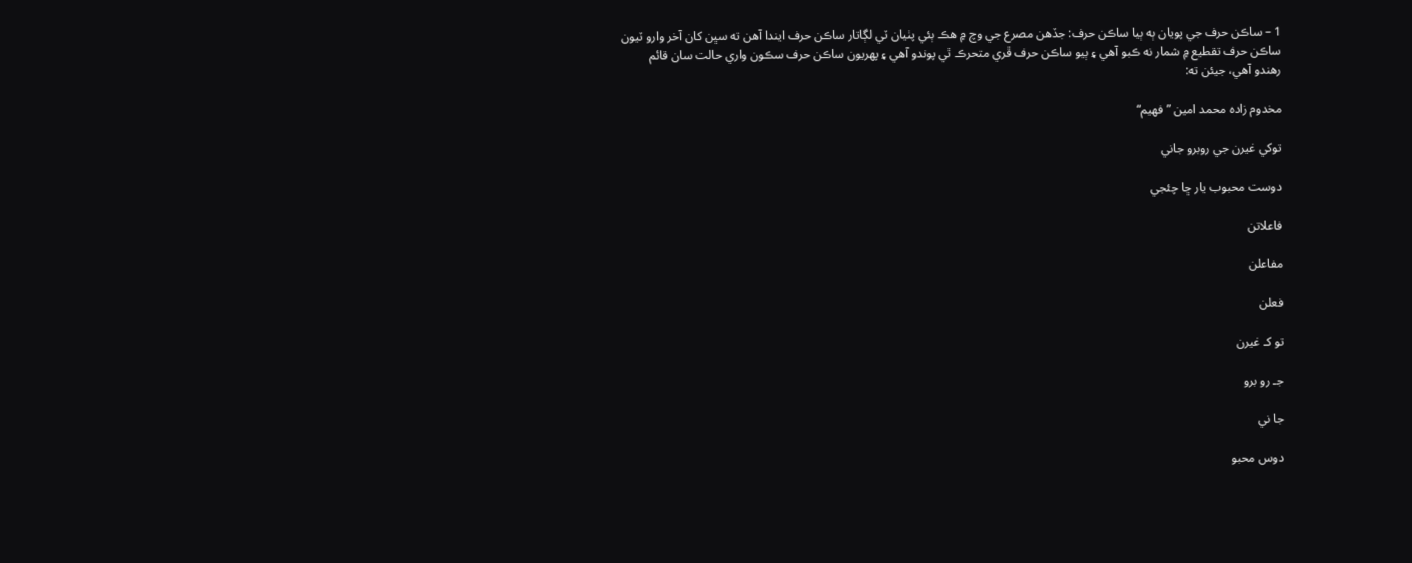1 – ساڪن حرف جي پويان ٻه ٻيا ساڪن حرف: جڏهن مصرع جي وچ ۾ هڪ ٻئي پٺيان ٽي لڳاتار ساڪن حرف ايندا آهن ته سڀن کان آخر وارو ٽيون ساڪن حرف تقطيع ۾ شمار نه ڪبو آهي ۽ ٻيو ساڪن حرف ڦري متحرڪ ٿي پوندو آهي ۽ پهريون ساڪن حرف سڪون واري حالت سان قائم رهندو آهي، جيئن ته:

مخدوم زاده محمد امين ”فهيم“

توکي غيرن جي روبرو جاني

دوست محبوب يار ڇا چئجي

فاعلاتن

مفاعلن

فعلن

تو کـ غيرن

جـ رو برو

جا ني

دوس محبو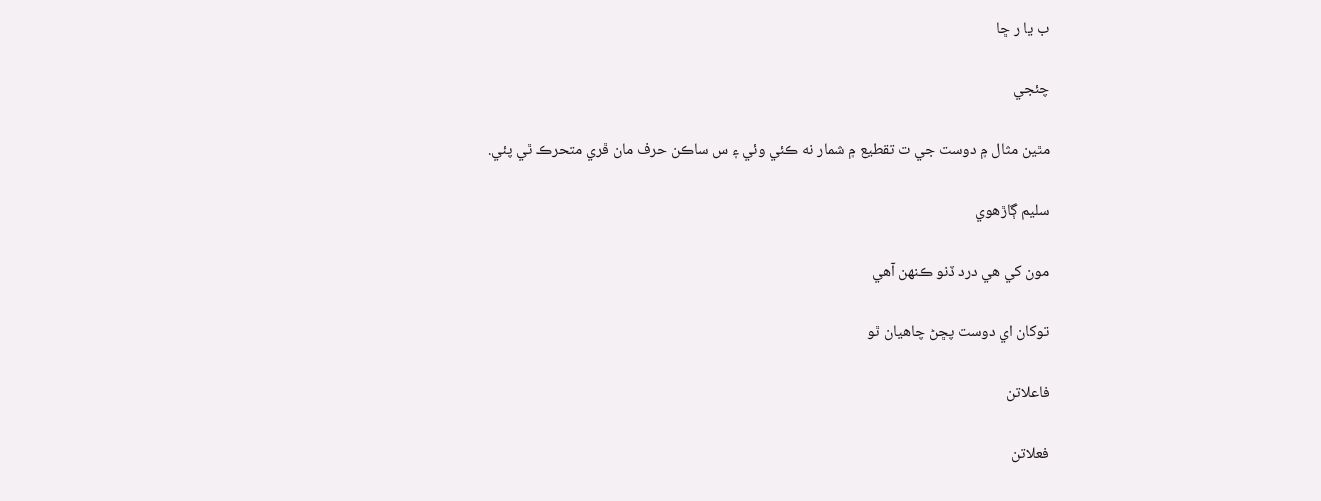ب يا ر ڇا

چئجي

مٿين مثال ۾ دوست جي ت تقطيع ۾ شمار نه ڪئي وئي ۽ س ساڪن حرف مان ڦري متحرڪ ٿي پئي.

سليم ڳاڙهوي

مون کي هي درد ڏنو ڪنهن آهي

توکان اي دوست پڇڻ چاهيان ٿو

فاعلاتن

فعلاتن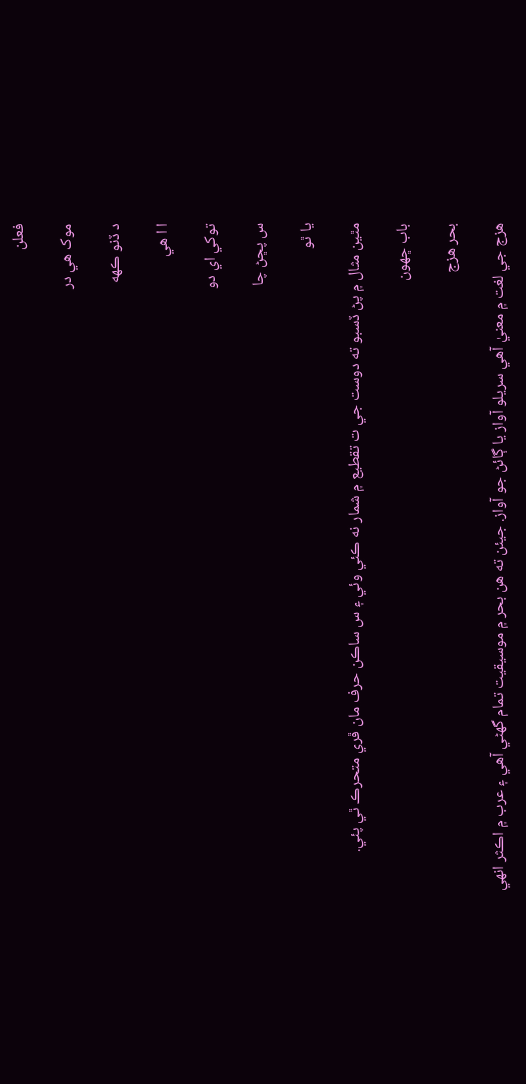فعلن

موک هي در

د ڏنو ڪهه

ا ا هي

توکي اي دو

س پڇڻ چا

يا ٿو

مٿين مثال ۾ پڻ ڏسبو ته دوست جي ت تقطيع ۾ شمار نه ڪئي وئي ۽ س ساڪن حرف مان ڦري متحرڪ ٿي پئي.

باب ڇهون

بحر هزج

هزج جي لغت ۾ معنيٰ آهي سريلو آواز يا ڳائڻ جو آواز. جيئن ته هن بحر ۾ موسيقيت تمام گهڻي آهي ۽ عرب ۾ اڪثر انهي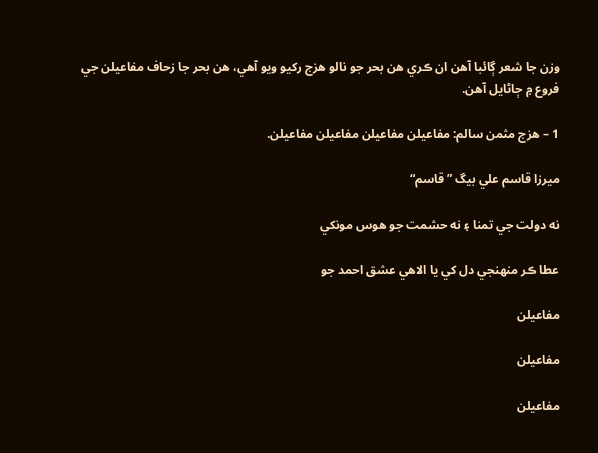وزن جا شعر ڳائبا آهن ان ڪري هن بحر جو نالو هزج رکيو ويو آهي، هن بحر جا زحاف مفاعيلن جي فروع ۾ ڄاڻايل آهن.

1 – هزج مثمن سالم: مفاعيلن مفاعيلن مفاعيلن مفاعيلن.

ميرزا قاسم علي بيگ ”قاسم“

نه دولت جي تمنا ۽ نه حشمت جو هوس مونکي

عطا ڪر منهنجي دل کي يا الاهي عشق احمد جو

مفاعيلن

مفاعيلن

مفاعيلن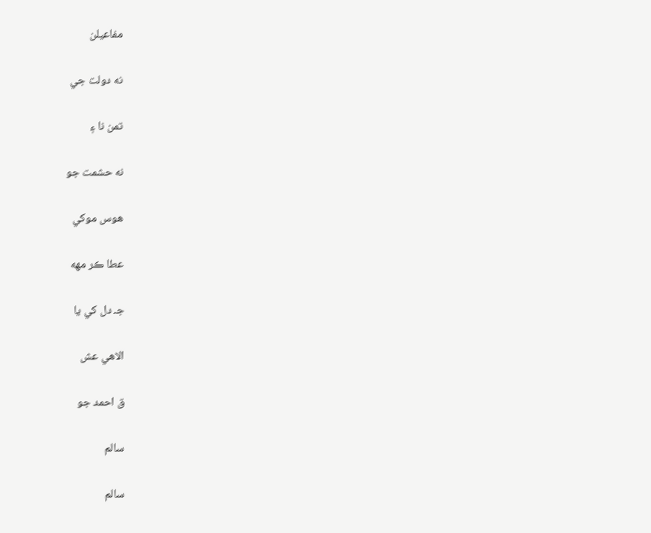مفاعيلن

نه دولت جي

تمن نا ۽

نه حشمت جو

هوس موکي

عطا ڪر مهه

جـ دل کي يا

الاهي عش

ق احمد جو

سالم

سالم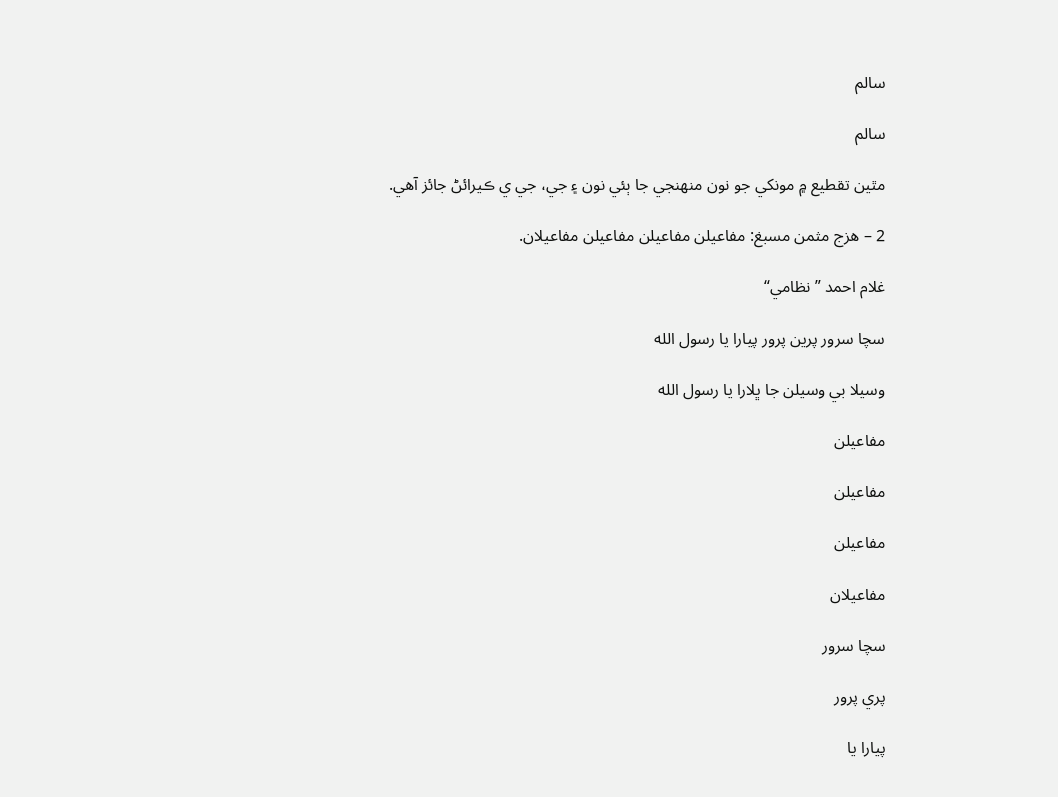سالم

سالم

مٿين تقطيع ۾ مونکي جو نون منهنجي جا ٻئي نون ۽ جي، جي ي ڪيرائڻ جائز آهي.

2 – هزج مثمن مسبغ: مفاعيلن مفاعيلن مفاعيلن مفاعيلان.

غلام احمد ”نظامي“

سچا سرور پرين پرور پيارا يا رسول الله

وسيلا بي وسيلن جا ڀلارا يا رسول الله

مفاعيلن

مفاعيلن

مفاعيلن

مفاعيلان

سچا سرور

پري پرور

پيارا يا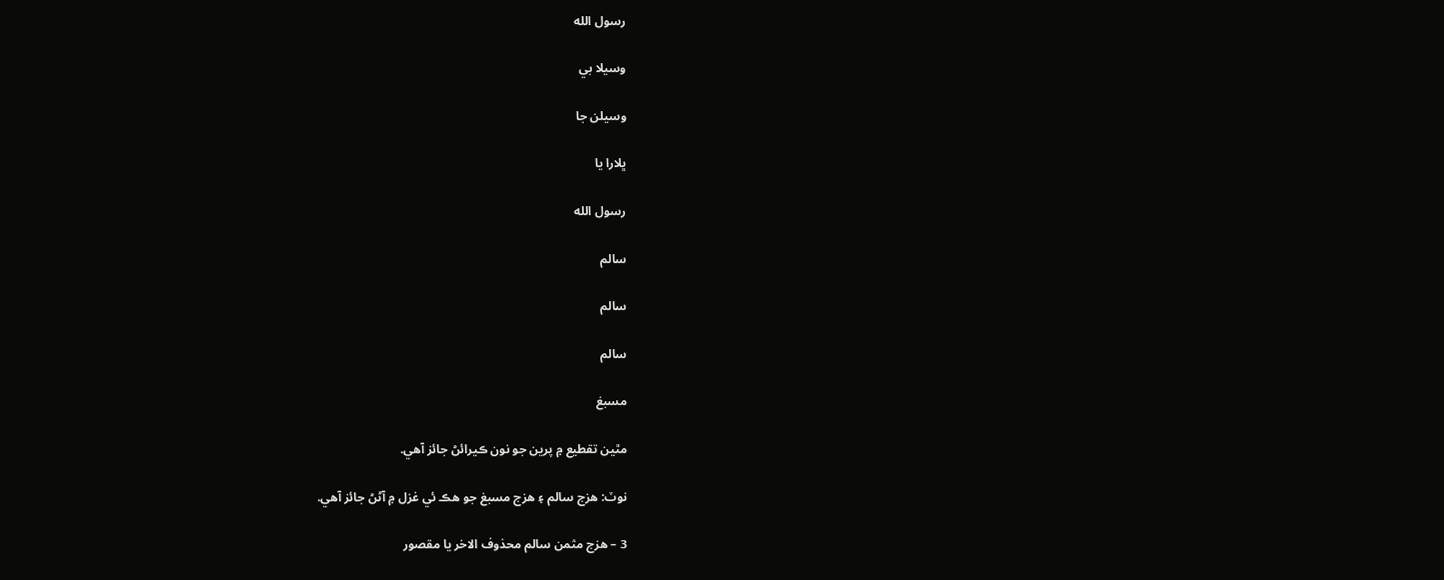رسول الله

وسيلا بي

وسيلن جا

ڀلارا يا

رسول الله

سالم

سالم

سالم

مسبغ

مٿين تقطيع ۾ پرين جو نون ڪيرائڻ جائز آهي.

نوٽ: هزج سالم ۽ هزج مسبغ جو هڪ ئي غزل ۾ آڻڻ جائز آهي.

3 – هزج مثمن سالم محذوف الاخر يا مقصور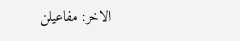الاخر: مفاعيلن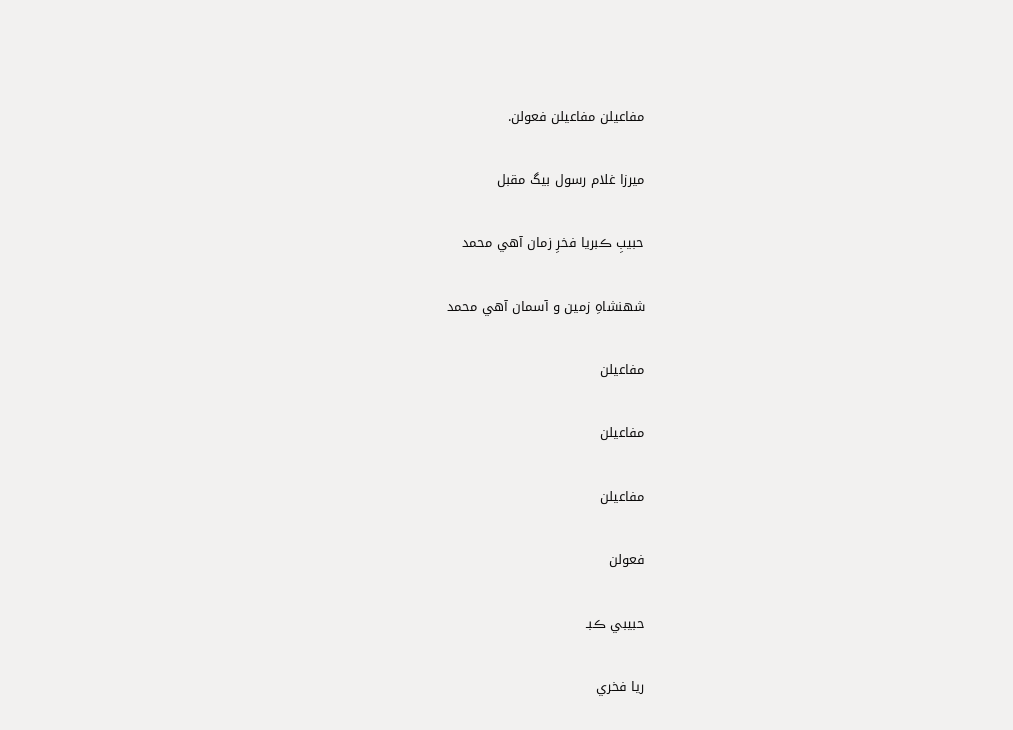مفاعيلن مفاعيلن فعولن.

ميرزا غلام رسول بيگ مقبل

حبيبِ ڪبريا فخرِ زمان آهي محمد

شهنشاهِ زمين و آسمان آهي محمد

مفاعيلن

مفاعيلن

مفاعيلن

فعولن

حبيبي ڪبـ

ريا فخري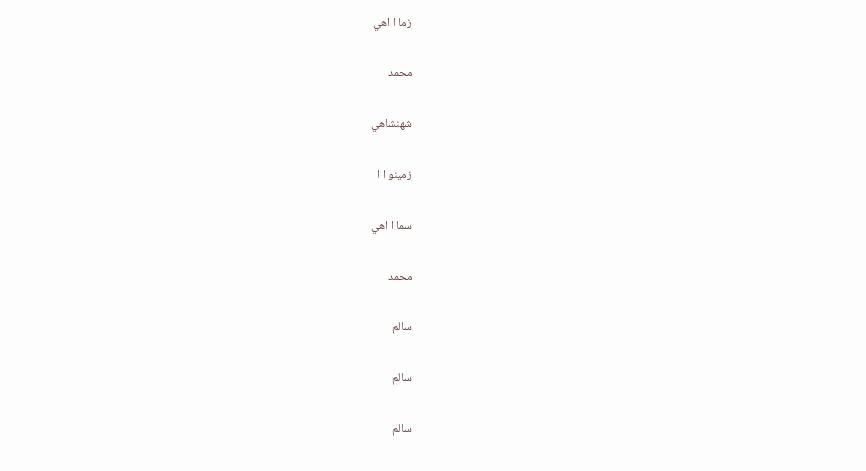زما ا اهي

محمد

شهنشاهي

زمينو ا ا

سما ا اهي

محمد

سالم

سالم

سالم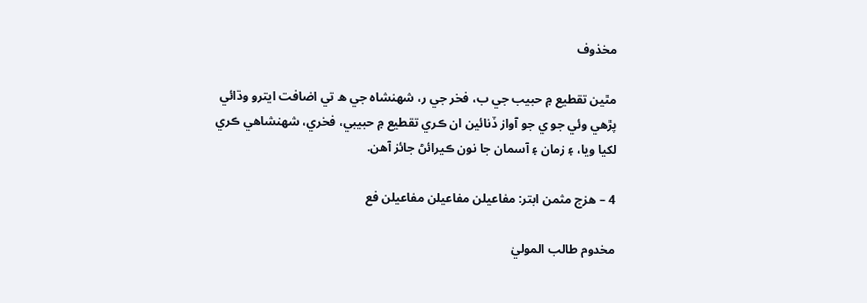مخذوف

مٿين تقطيع ۾ حبيب جي ب، فخر جي ر، شهنشاه جي ه تي اضافت ايترو وڌائي پڙهي وئي جو ي جو آواز ڏنائين ان ڪري تقطيع ۾ حبيبي، فخري، شهنشاهي ڪري لکيا ويا، ۽ زمان ۽ آسمان جا نون ڪيرائڻ جائز آهن.

4 – هزج مثمن ابتر: مفاعيلن مفاعيلن مفاعيلن فع

مخدوم طالب الموليٰ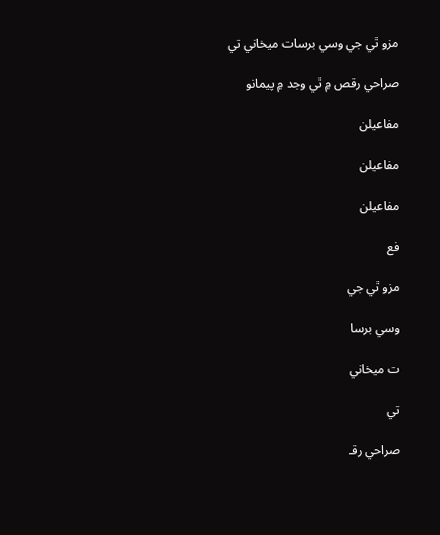مزو ٿي جي وسي برسات ميخاني تي

صراحي رقص ۾ ٿي وجد ۾ پيمانو

مفاعيلن

مفاعيلن

مفاعيلن

فع

مزو ٿي جي

وسي برسا

ت ميخاني

تي

صراحي رقـ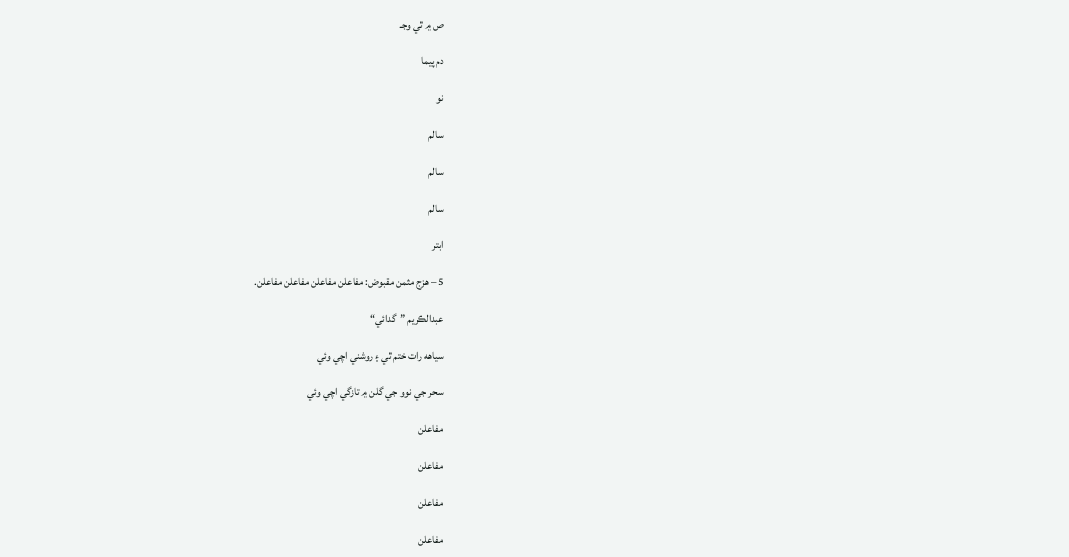ص ۾ ٿي وجـ

دم پيما

نو

سالم

سالم

سالم

ابتر

5 – هزج مثمن مقبوض: مفاعلن مفاعلن مفاعلن مفاعلن.

عبدالڪريم ”گدائي“

سياهه رات ختم ٿي ۽ روشني اچي وئي

سحر جي نوو جي گلن ۾ تازگي اچي وئي

مفاعلن

مفاعلن

مفاعلن

مفاعلن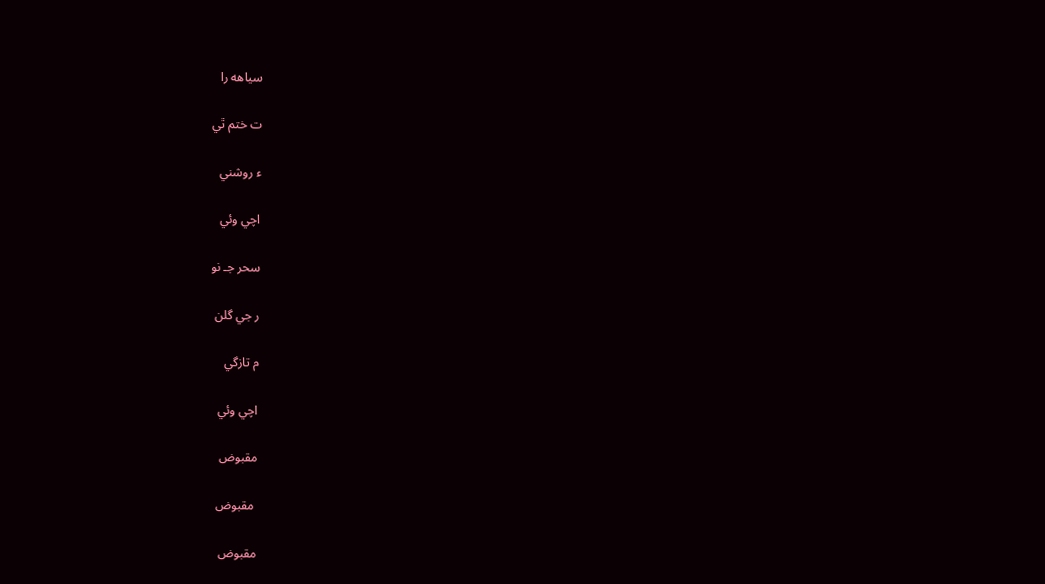سياهه را

ت ختم ٿي

ء روشني

اچي وئي

سحر جـ نو

ر جي گلن

م تازگي

اچي وئي

مقبوض

 مقبوض

مقبوض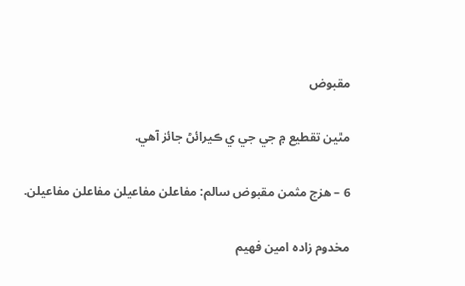مقبوض

مٿين تقطيع ۾ جي جي ي ڪيرائڻ جائز آهي.

6 – هزج مثمن مقبوض سالم: مفاعلن مفاعيلن مفاعلن مفاعيلن.

مخدوم زاده امين فهيم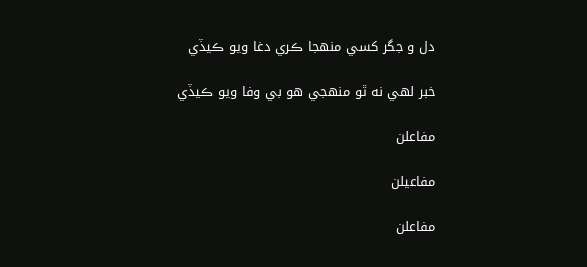دل و جگر کسي منهجا ڪري دغا ويو ڪيڏي

خبر لهي نه ٿو منهجي هو بي وفا ويو ڪيڏي

مفاعلن

مفاعيلن

مفاعلن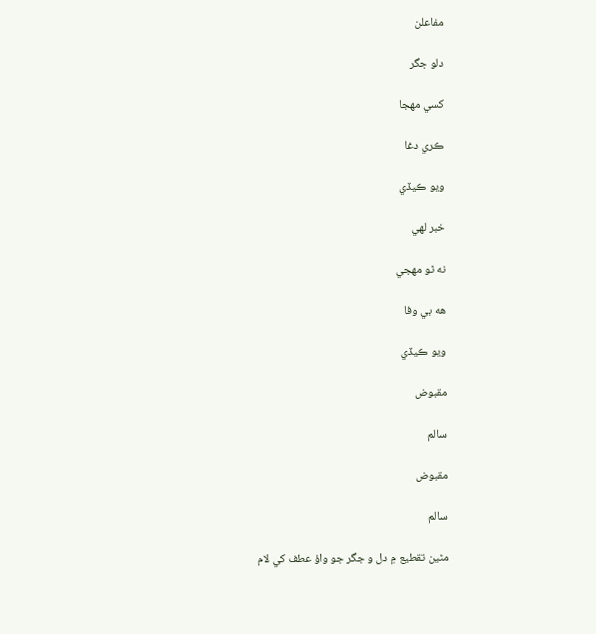مفاعلن

دلو جگر

کسي مهجا

ڪري دغا

ويو ڪيڏي

خبر لهي

نه ٿو مهجي

هه بي وفا

ويو ڪيڏي

مقبوض

سالم

مقبوض

سالم

مٿين تقطيع ۾ دل و جگر جو واؤ عطف کي لام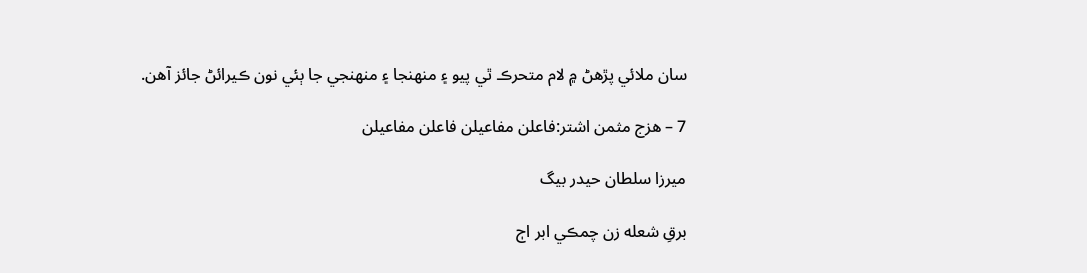سان ملائي پڙهڻ ۾ لام متحرڪ ٿي پيو ۽ منهنجا ۽ منهنجي جا ٻئي نون ڪيرائڻ جائز آهن.

7 – هزج مثمن اشتر:فاعلن مفاعيلن فاعلن مفاعيلن

ميرزا سلطان حيدر بيگ

برقِ شعله زن چمڪي ابر اڄ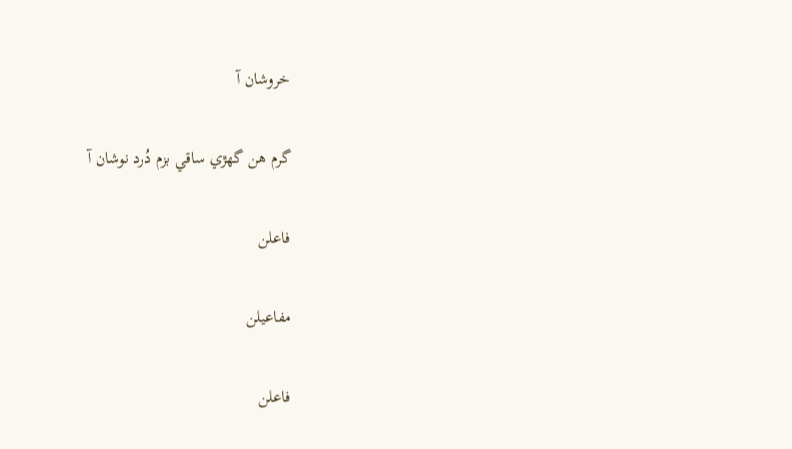خروشان آ

گرم هن گهڙي ساقي بزم دُرد نوشان آ

فاعلن

مفاعيلن

فاعلن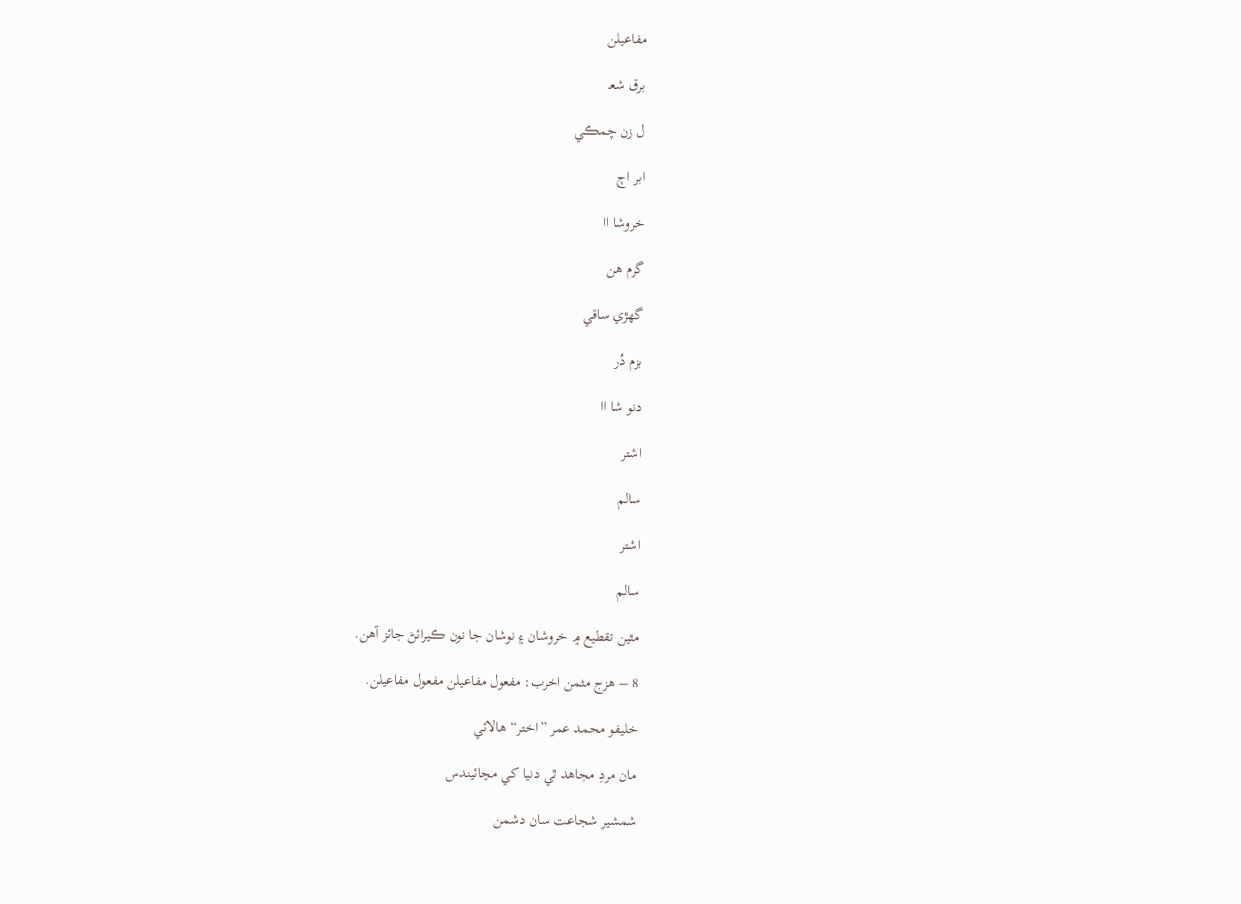مفاعيلن

برق شعـ

ل زن چمڪي

ابر اڄ

خروشا اا

گرم هن

گهڙي ساقي

بزم دُر

دنو شا اا

اشتر

سالم

اشتر

سالم

مٿين تقطيع ۾ خروشان ۽ نوشان جا نون ڪيرائڻ جائز آهن.

8 – هزج مثمن اخرب: مفعول مفاعيلن مفعول مفاعيلن.

خليفو محمد عمر ”اختر“ هالائي

مان مردِ مجاهد ٿي دنيا کي مڃائيندس

شمشير شجاعت سان دشمن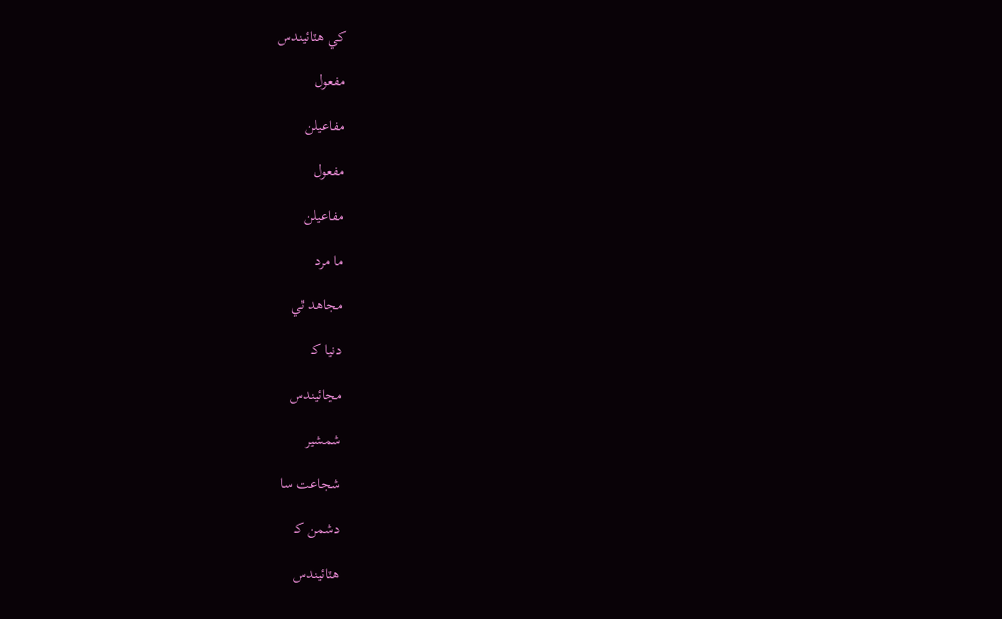کي هٽائيندس

مفعول

مفاعيلن

مفعول

مفاعيلن

ما مرد

مجاهد ٿي

دنيا کـ

مڃائيندس

شمشير

شجاعت سا

دشمن کـ

هٽائيندس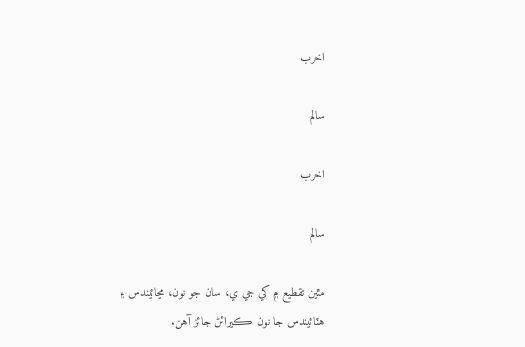اخرب

سالم

اخرب

سالم

مٿين تقطيع ۾ کي جي ي، سان جو نون، مڃائيندس ۽ هٽائيندس جا نون ڪيرائڻ جائز آهن.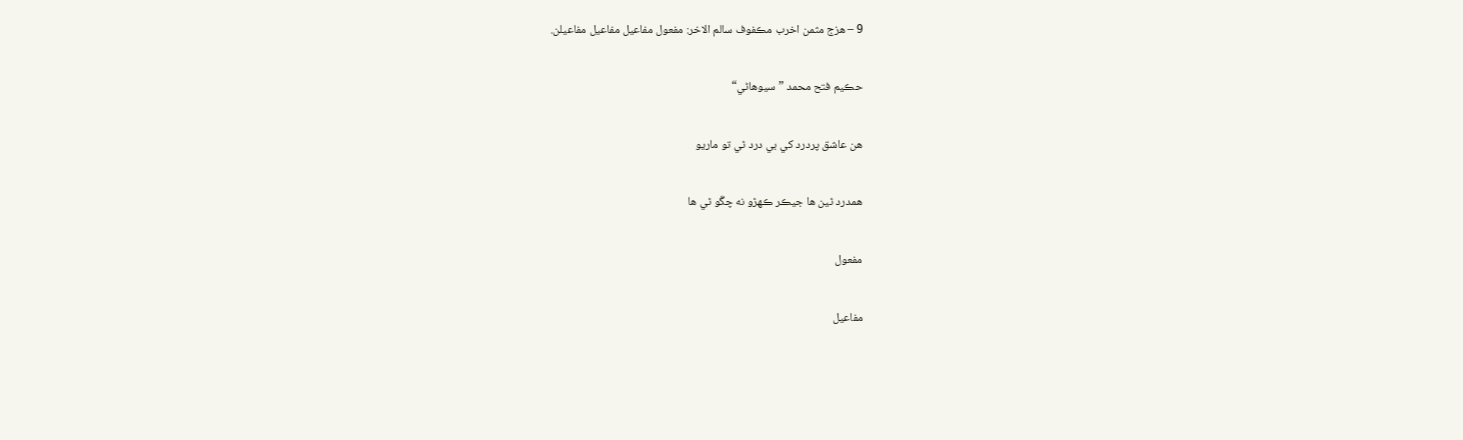9 – هزج مثمن اخرب مڪفوف سالم الاخر: مفعول مفاعيل مفاعيل مفاعيلن.

حڪيم فتح محمد ”سيوهاڻي“

هن عاشق پردرد کي بي درد ٿي تو ماريو

همدرد ٿين ها جيڪر ڪهڙو نه چڱو ٿي ها

مفعول

مفاعيل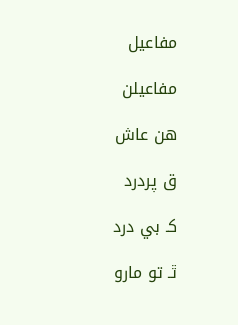مفاعيل

مفاعيلن

هن عاش

ق پردرد

کـ بي درد

ٿـ تو مارو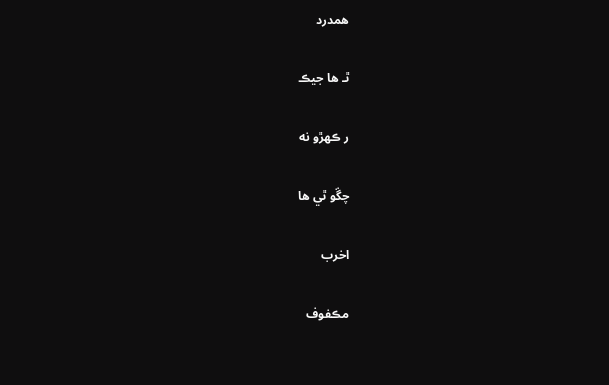همدرد

ٿـ ها جيڪ

ر ڪهڙو نه

چڱو ٿي ها

اخرب

مڪفوف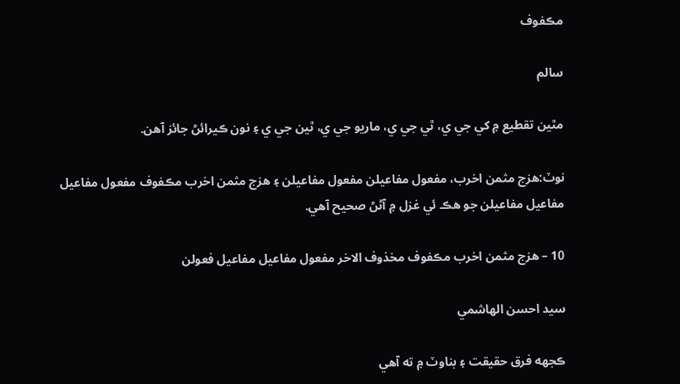مڪفوف

سالم

مٿين تقطيع ۾ کي جي ي، ٿي جي ي، ماريو جي ي، ٿين جي ي ۽ نون ڪيرائڻ جائز آهن.

نوٽ:هزج مثمن اخرب، مفعول مفاعيلن مفعول مفاعيلن ۽ هزج مثمن اخرب مڪفوف مفعول مفاعيل مفاعيل مفاعيلن جو هڪ ئي غزل ۾ آڻڻ صحيح آهي.

10 – هزج مثمن اخرب مڪفوف مخذوف الاخر مفعول مفاعيل مفاعيل فعولن

سيد احسن الهاشمي

ڪجهه فرق حقيقت ۽ بناوٽ ۾ ته آهي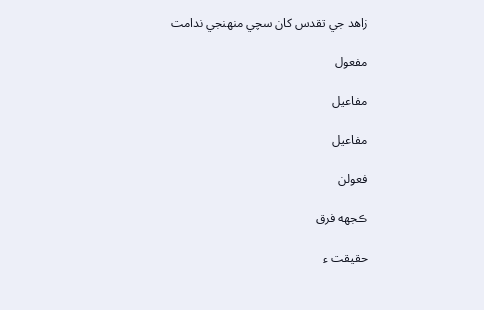زاهد جي تقدس کان سچي منهنجي ندامت

مفعول

مفاعيل

مفاعيل

فعولن

ڪجهه فرق

حقيقت ء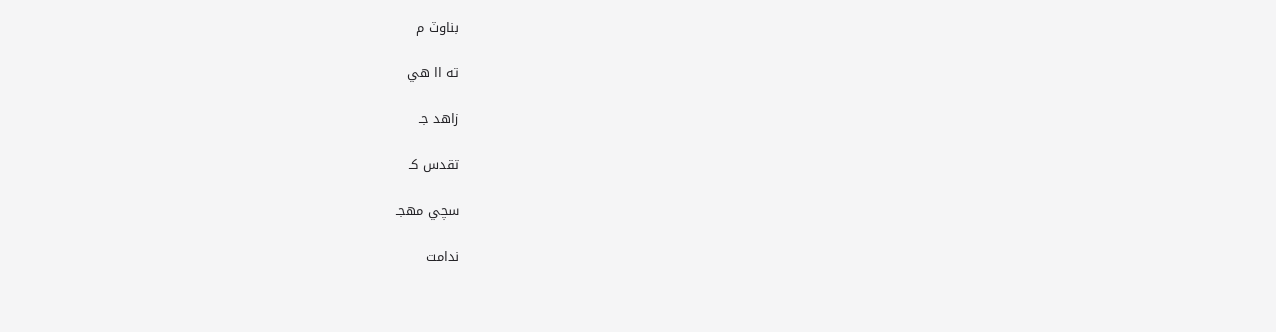بناوٽ م

ته اا هي

زاهد جـ

تقدس کـ

سچي مهجـ

ندامت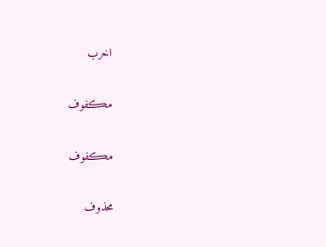اخرب

مڪفوف

مڪفوف

محذوف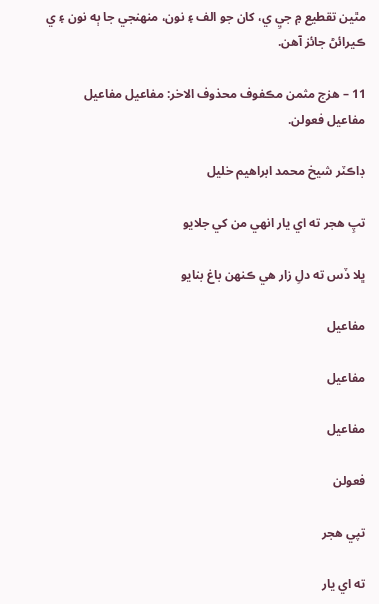مٿين تقطيع ۾ جيِ ي، کان جو الف ۽ نون، منهنجي جا ٻه نون ۽ ي ڪيرائڻ جائز آهن.

11 – هزج مثمن مڪفوف محذوف الاخر: مفاعيل مفاعيل مفاعيل فعولن.

ڊاڪٽر شيخ محمد ابراهيم خليل

تپِ هجر ته اي يار انهي من کي جلايو

ڀلا ڏس ته دلِ زار هي ڪنهن باغ بنايو

مفاعيل

مفاعيل

مفاعيل

فعولن

تپي هجر

ته اي يار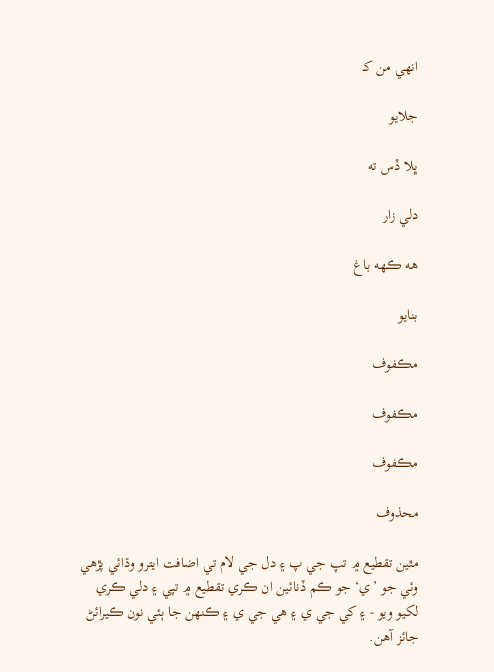انهي من کـ

جلايو

ڀلا ڏس ته

دلي زار

هه ڪهه باغ

بنايو

مڪفوف

مڪفوف

مڪفوف

محذوف

مٿين تقطيع ۾ تپ جي پ ۽ دل جي لام تي اضافت ايترو وڌائي پڙهي وئي جو ’ي‘ جو ڪم ڏنائين ان ڪري تقطيع ۾ تپي ۽ دلي ڪري لکيو ويو - ۽ کي جي ي ۽ هي جي ي ۽ ڪنهن جا ٻئي نون ڪيرائڻ جائز آهن.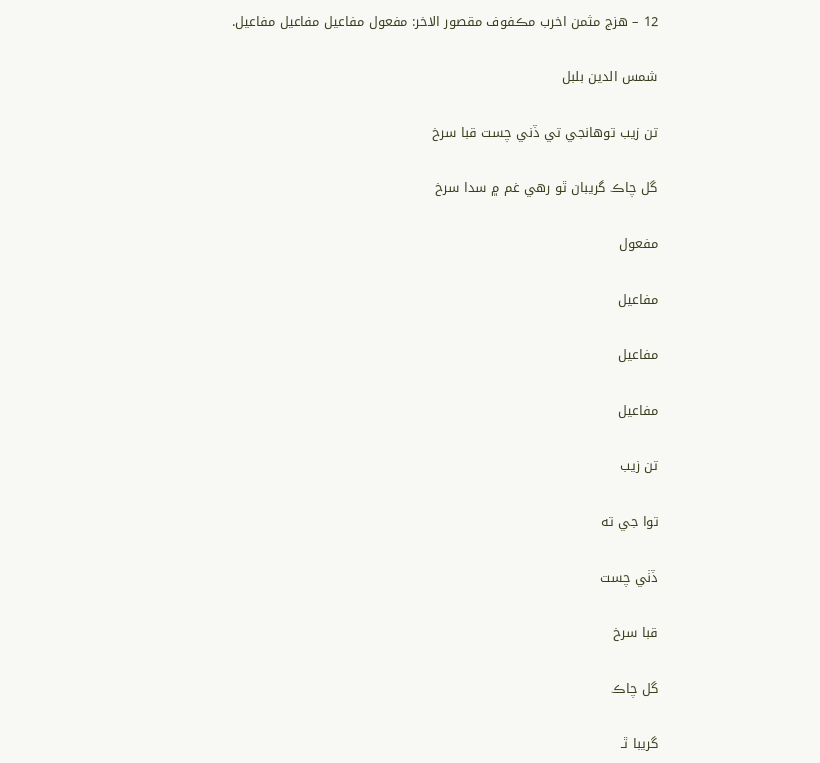12 – هزج مثمن اخرب مڪفوف مقصور الاخر: مفعول مفاعيل مفاعيل مفاعيل.

شمس الدين بلبل

تن زيب توهانجي تي ڏني چست قبا سرخ

گل چاڪ گريبان ٿو رهي غم ۾ سدا سرخ

مفعول

مفاعيل

مفاعيل

مفاعيل

تن زيب

توا جي ته

ڏٺي چست

قبا سرخ

گل چاڪ

گريبا ٿـ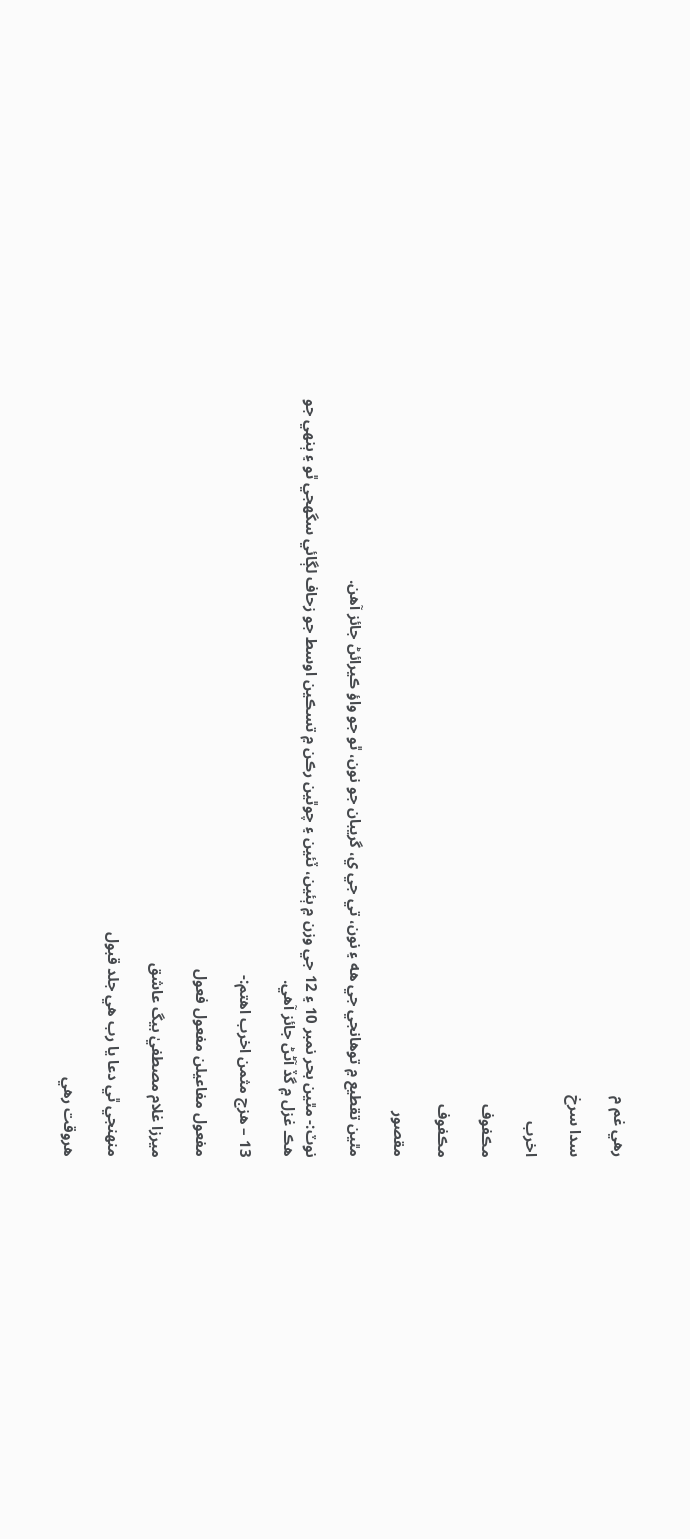رهي غم م

سدا سرخ

اخرب

مڪفوف

مڪفوف

مقصور

مٿين تقطيع ۾ توهانجي جي هه ۽ نون، تي جي ي، گريبان جو نون، ٿو جو واؤ ڪيرائڻ جائز آهن.

نوٽ:- مٿين بحر نمبر 10 ۽ 12 جي وزن ۾ ٻئين، ٽئين ۽ چوٿين رڪن ۾ تسڪين اوسط جو زحاف لڳائي سگهجي ٿو ۽ ٻنهي جو هڪ غزل ۾ گڏ آڻڻ جائز آهي.

13 – هزج مثمن اخرب اهتم:-

مفعول مفاعيلن مفعول فعول

ميرزا غلام مصطفيٰ بيگ عاشق

منهنجي ٿي دعا يا رب هي جلد قبول

هروقت رهي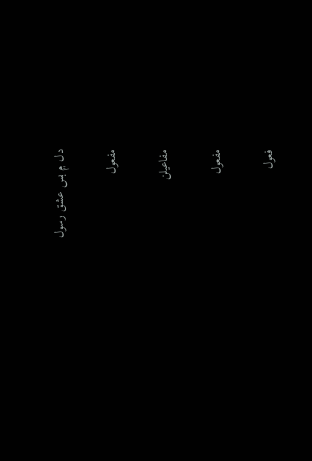دل ۾ بس عشق رسول

مفعول

مفاعيلن

مفعول

فعول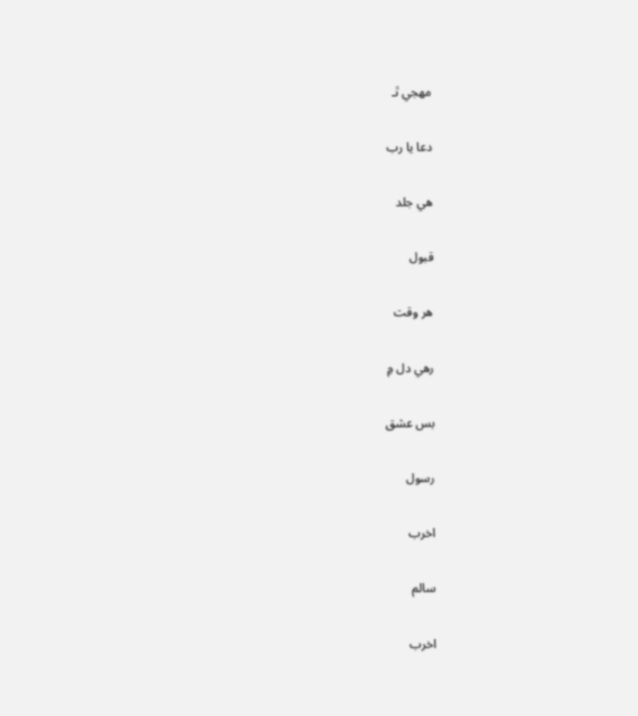مهجي ٿـ

دعا يا رب

هي جلد

قبول

هر وقت

رهي دل ۾

بس عشق

رسول

اخرب

سالم

اخرب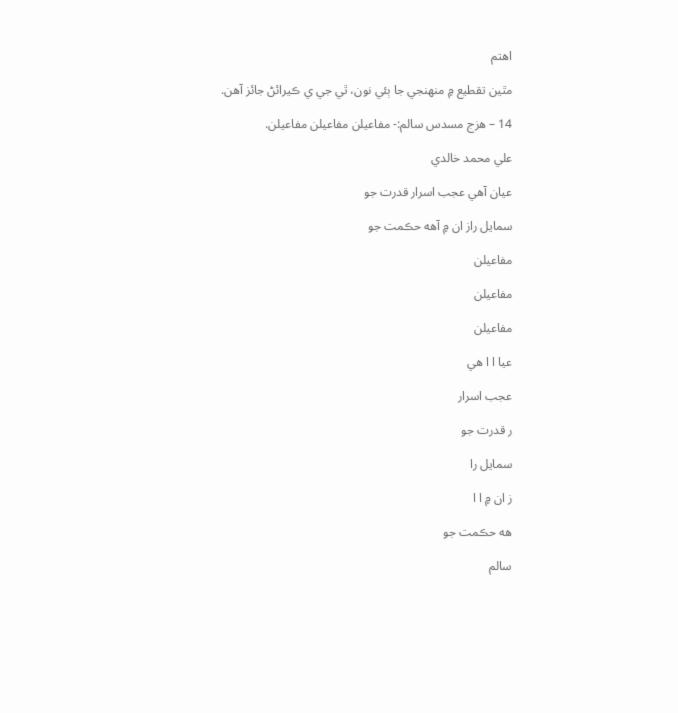اهتم

مٿين تقطيع ۾ منهنجي جا ٻئي نون، ٿي جي ي ڪيرائڻ جائز آهن.

14 – هزج مسدس سالم:- مفاعيلن مفاعيلن مفاعيلن.

علي محمد خالدي

عيان آهي عجب اسرار قدرت جو

سمايل راز ان ۾ آهه حڪمت جو

مفاعيلن

مفاعيلن

مفاعيلن

عيا ا ا هي

عجب اسرار

ر قدرت جو

سمايل را

ز ان ۾ ا ا

هه حڪمت جو

سالم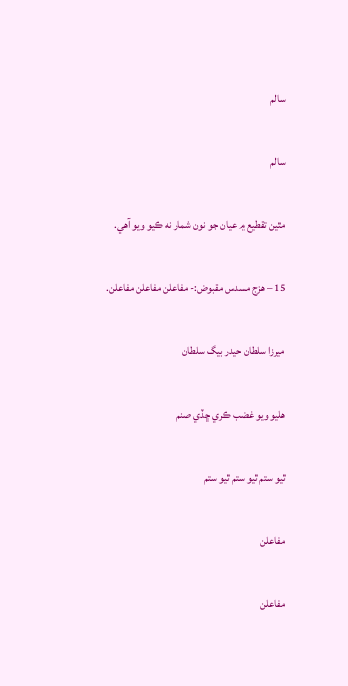سالم

سالم

مٿين تقطيع ۾ عيان جو نون شمار نه ڪيو ويو آهي.

15 – هزج مسدس مقبوض:- مفاعلن مفاعلن مفاعلن.

ميرزا سلطان حيدر بيگ سلطان

هليو ويو غضب ڪري ڇڏي صنم

ٿيو ستم ٿيو ستم ٿيو ستم

مفاعلن

مفاعلن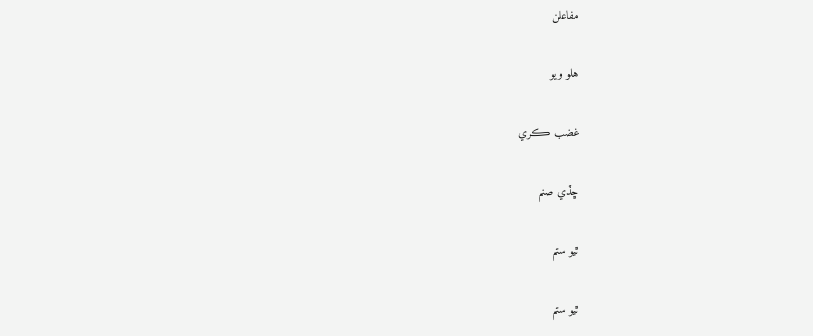مفاعلن

هلو ويو

غضب ڪري

ڇڏي صنم

ٿيو ستم

ٿيو ستم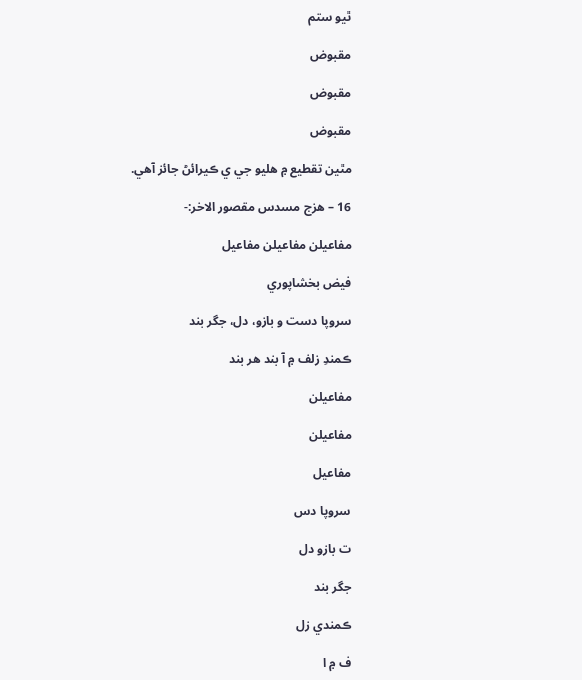ٿيو ستم

مقبوض

مقبوض

مقبوض

مٿين تقطيع ۾ هليو جي ي ڪيرائڻ جائز آهي.

16 – هزج مسدس مقصور الاخر:-

مفاعيلن مفاعيلن مفاعيل

فيض بخشاپوري

سروپا دست و بازو، دل، جگر بند

ڪمندِ زلف ۾ آ بند هر بند

مفاعيلن

مفاعيلن

مفاعيل

سروپا دس

ت بازو دل

جگر بند

ڪمندي زل

ف ۾ ا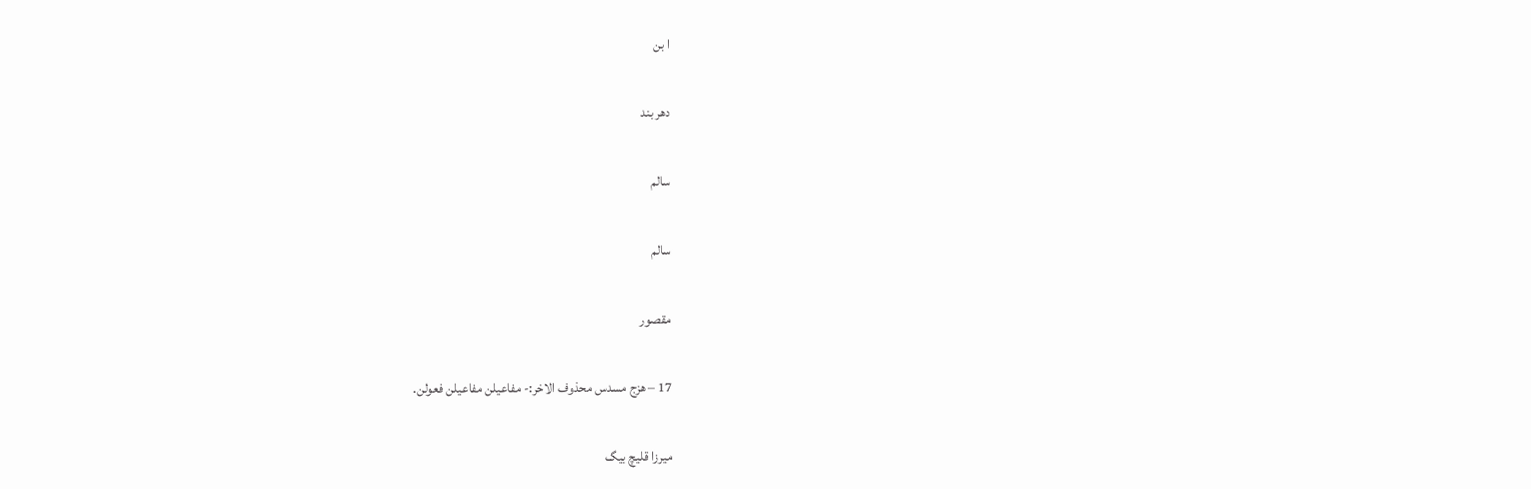ا بن

دهر بند

سالم

سالم

مقصور

17 – هزج مسدس محذوف الاخر:- مفاعيلن مفاعيلن فعولن.

ميرزا قليچ بيگ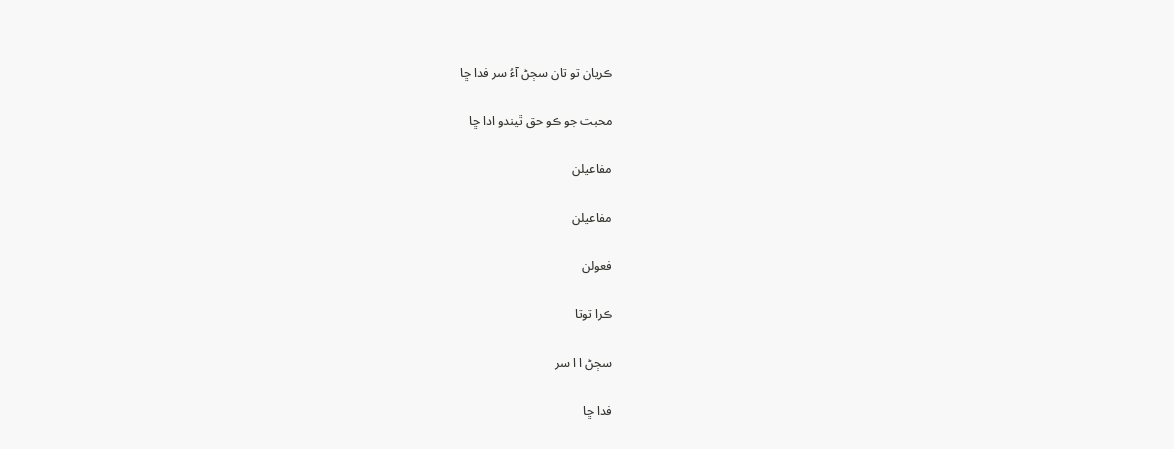ڪريان تو تان سڄڻ آءُ سر فدا ڇا

محبت جو ڪو حق ٿيندو ادا ڇا

مفاعيلن

مفاعيلن

فعولن

ڪرا توتا

سڄڻ ا ا سر

فدا ڇا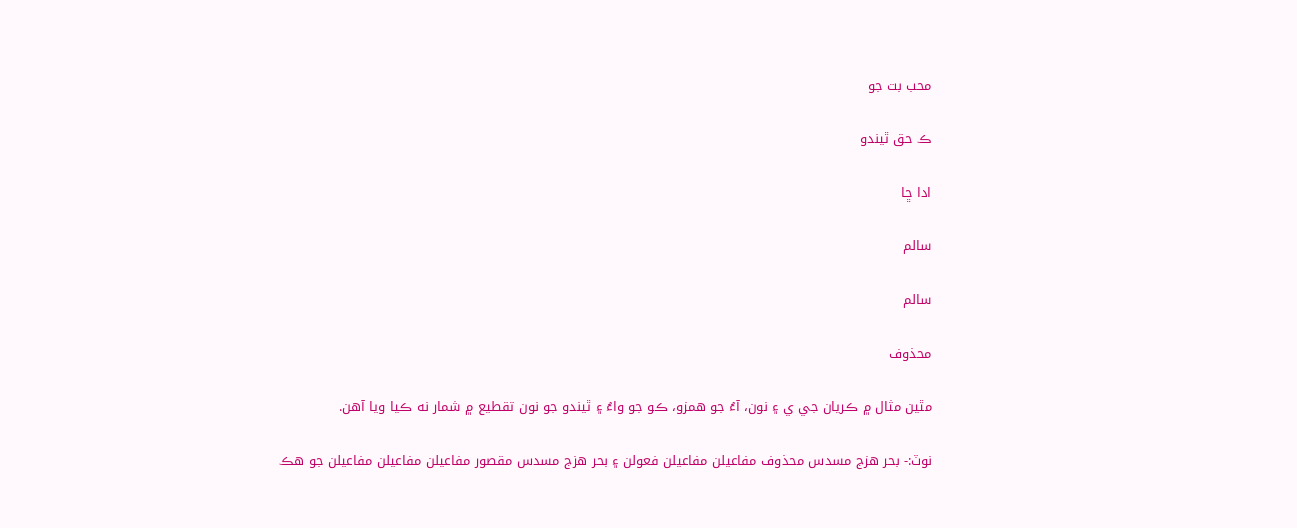محب بت جو

ڪ حق ٿيندو

ادا ڇا

سالم

سالم

محذوف

مٿين مثال ۾ ڪريان جي ي ۽ نون، آءُ جو همزو، ڪو جو واءُ ۽ ٿيندو جو نون تقطيع ۾ شمار نه ڪيا ويا آهن.

نوٽ:- بحر هزج مسدس محذوف مفاعيلن مفاعيلن فعولن ۽ بحر هزج مسدس مقصور مفاعيلن مفاعيلن مفاعيلن جو هڪ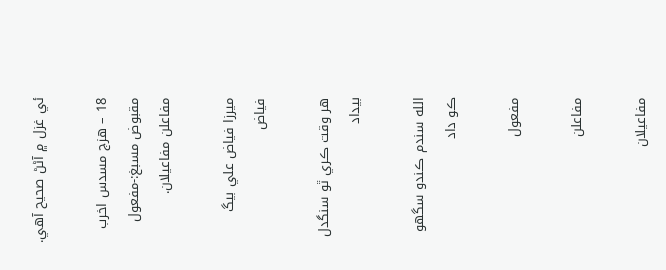ئي غزل ۾ آڻڻ صحيح آهي.

18 – هزج مسدس اخرب مقبوض مسبغ:-مفعول مفاعلن مفاعيلان.

ميرزا فياض علي بيگ فياض

هر وقت ڪري ٿو سنگدل بيداد

الله سندم ڪندو سگهو ڪو داد

مفعول

مفاعلن

مفاعيلان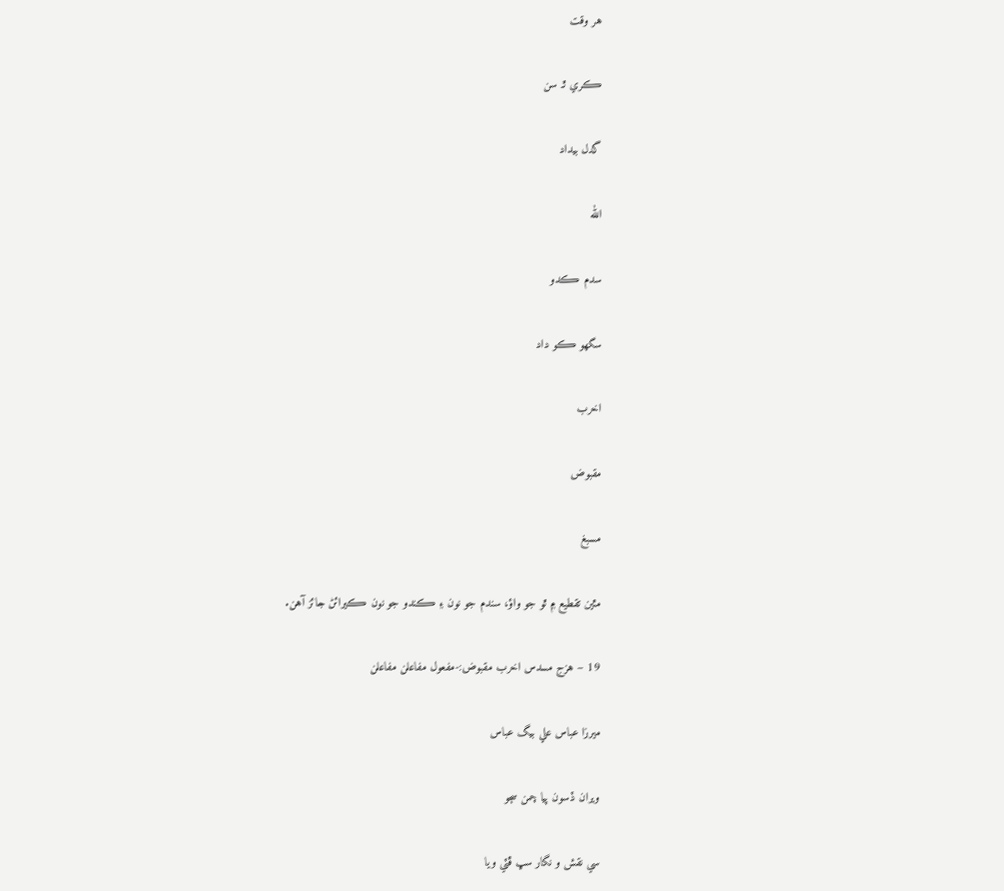هر وقت

ڪري ٿـ سن

گدل بيداد

الله

سدم ڪدو

سگهو ڪو داد

اخرب

مقبوض

مسبغ

مٿين تقطيع ۾ ٿو جو واؤ، سندم جو نون ۽ ڪندو جو نون ڪيرائڻ جائز آهن.

19 – هزج مسدس اخرب مقبوض:-مفعول مفاعلن مفاعلن

ميرزا عباس علي بيگ عباس

ويران ڏسون پيا چمن سڄو

سي نقش و نگار سڀ ڦٽي ويا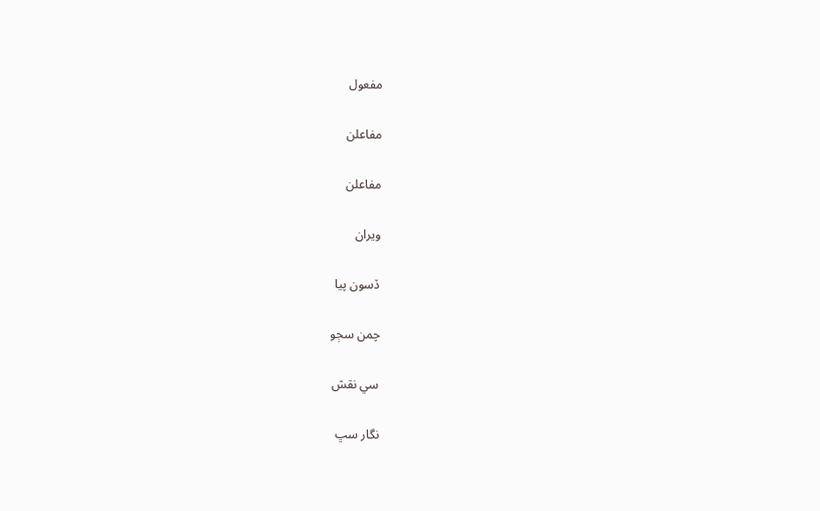مفعول

مفاعلن

مفاعلن

ويران

ڏسون پيا

چمن سڄو

سي نقش

نگار سڀ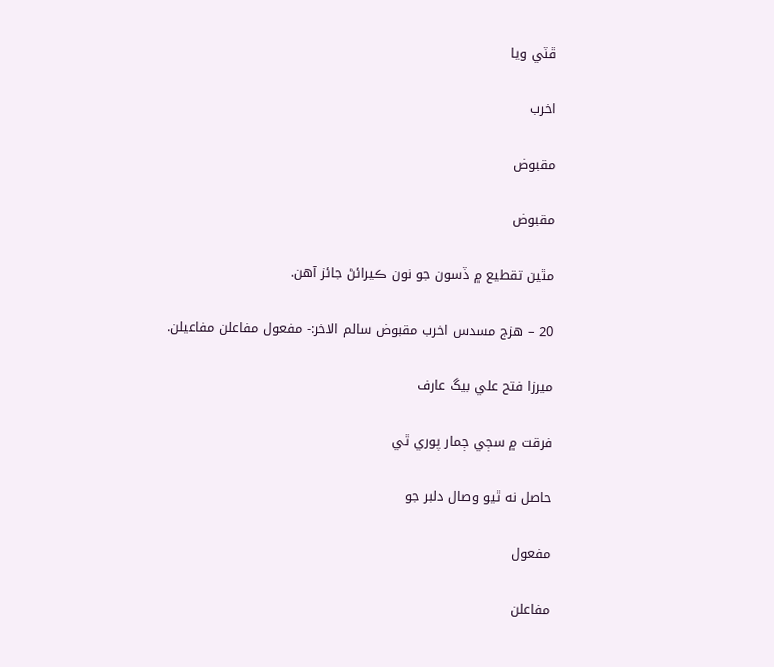ڦٽي ويا

اخرب

مقبوض

مقبوض

مٿين تقطيع ۾ ڏسون جو نون ڪيرائڻ جائز آهن.

20 – هزج مسدس اخرب مقبوض سالم الاخر:- مفعول مفاعلن مفاعيلن.

ميرزا فتح علي بيگ عارف

فرقت ۾ سڄي ڄمار پوري ٿي

حاصل نه ٿيو وصال دلبر جو

مفعول

مفاعلن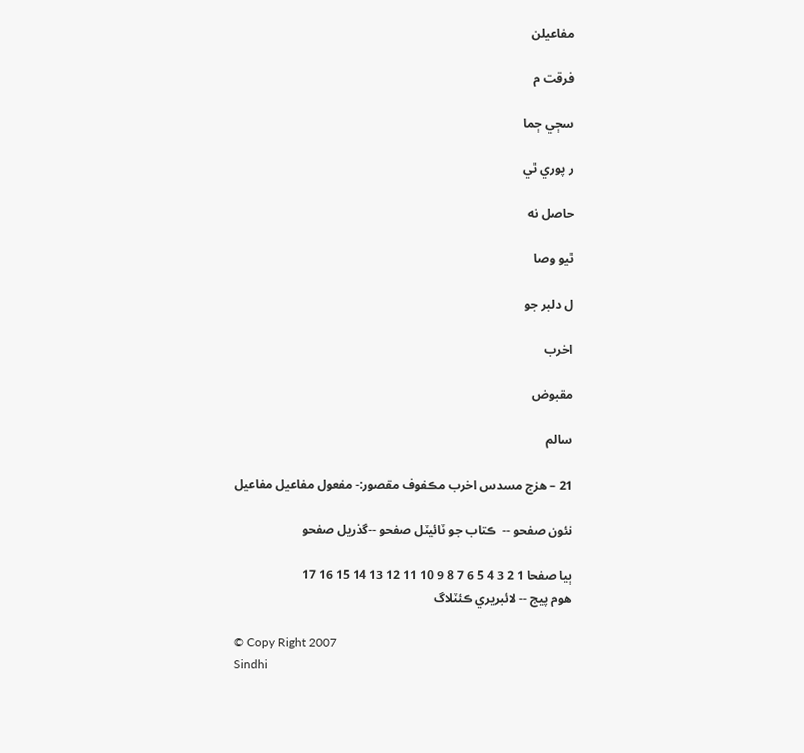مفاعيلن

فرقت م

سڄي ڄما

ر پوري ٿي

حاصل نه

ٿيو وصا

ل دلبر جو

اخرب

مقبوض

سالم

21 – هزج مسدس اخرب مڪفوف مقصور:- مفعول مفاعيل مفاعيل

نئون صفحو --  ڪتاب جو ٽائيٽل صفحو --گذريل صفحو

ٻيا صفحا 1 2 3 4 5 6 7 8 9 10 11 12 13 14 15 16 17
هوم پيج -- لائبريري ڪئٽلاگ

© Copy Right 2007
Sindhi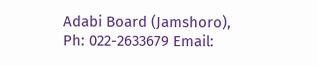Adabi Board (Jamshoro),
Ph: 022-2633679 Email: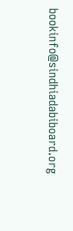bookinfo@sindhiadabiboard.org